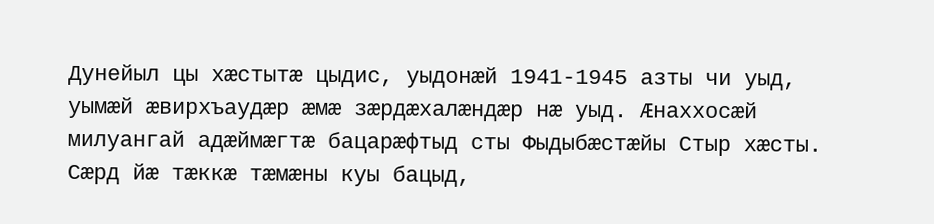Дунейыл цы хæстытæ цыдис, уыдонæй 1941-1945 азты чи уыд, уымæй æвирхъаудæр æмæ зæрдæхалæндæр нæ уыд. Æнаххосæй милуангай адæймæгтæ бацарæфтыд сты Фыдыбæстæйы Стыр хæсты. Сæрд йæ тæккæ тæмæны куы бацыд,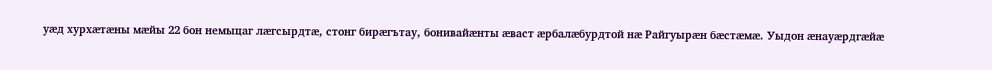уæд хурхæтæны мæйы 22 бон немыцаг лæгсырдтæ, стонг бирæгътау, бонивайæнты æваст æрбалæбурдтой нæ Райгуырæн бæстæмæ. Уыдон æнауæрдгæйæ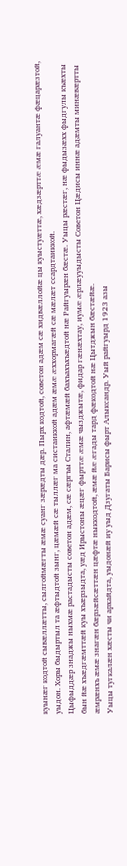куынæг кодтой сывæллæтты, сылгоймæгты æмæ суанг зæрæдты дæр. Пырх кодтой, советон адæм сæ хидвæллойæ цы куыстуæттæ, хæдзæрттæ æмæ галуантæ фæцарæзтой, уыдон. Хоры быдыртыл та æфтыдтой зынг, цæмæй сæ тыллæг ма систаиккой адæм æмæ æххормагæй сæ мæлæт ссардтаиккой.
Цыфыддæр знаджы ныхмæ растадысты советон адæм, сæ сæргъы Сталин, афтæмæй бахъахъхъæдтой нæ Райгуырæн бæстæ. Уыцы рæстæг, нæ фыдызæхх фыдгулы къæхты бын йæ хъæдгæмттæй куы хъæрзыдта, уæд Ирыстоны æцæг фырттæ æмæ чызджытæ, фидар гæнæхтау, иумæ æрлæууыдысты Советон Цæдисы иннæ адæмты минæвæртты æмрæнхъ æмæ знагæн бæрзæйсæттæн цæфтæ ныккодтой, æмæ йæ æгады тард фæкодтой нæ Цытджын бæстæйæ.
Уыцы тугкалæн хæсты чи архайдта, уыдонæй иу уыд Дзугаты Барисы фырт Алыксандр. Уый райгуырд 1923 азы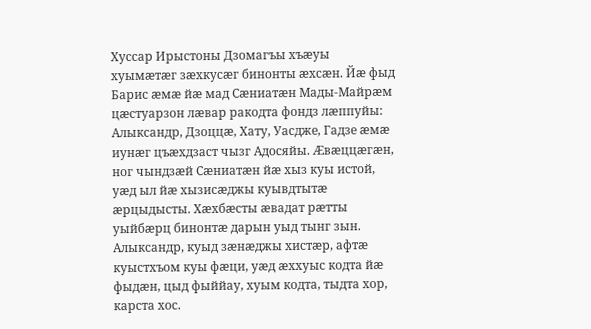Хуссар Ирыстоны Дзомагъы хъæуы хуымæтæг зæхкусæг бинонты æхсæн. Йæ фыд Барис æмæ йæ мад Сæниатæн Мады-Майрæм цæстуарзон лæвар ракодта фондз лæппуйы: Алыксандр, Дзоццæ, Хату, Уасдже, Гадзе æмæ иунæг цъæхдзаст чызг Адосяйы. Æвæццæгæн, ног чындзæй Сæниатæн йæ хыз куы истой, уæд ыл йæ хызисæджы куывдтытæ æрцыдысты. Хæхбæсты æвадат рæтты уыйбæрц бинонтæ дарын уыд тынг зын. Алыксандр, куыд зæнæджы хистæр, афтæ куыстхъом куы фæци, уæд æххуыс кодта йæ фыдæн, цыд фыййау, хуым кодта, тыдта хор, карста хос.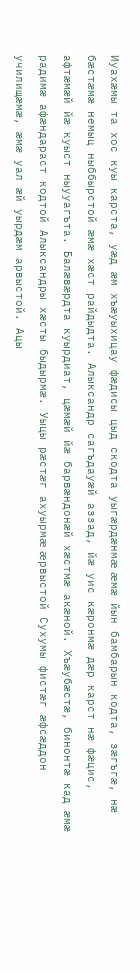Иуахæмы та хос куы карста, уæд æм хъæуыхицау фæдисы цыд скодта уыгæрдæнмæ æмæ йын бамбарын кодта, зæгъгæ, нæ бæстæмæ немыц ныббырстой æмæ хæст райдыдта. Алыксандр сагъдауæй аззад, йæ уис кæронмæ дæр карст нæ фæцис, афтæмæй йæ куыст ныууагъта. Балæвæрдта куырдиат, цæмæй йæ барвæндонæй хæстмæ акæной. Хъæубæстæ, бинонтæ кад æмæ радимæ афæндараст кодтой Алыксандры хæсты быдырмæ. Уыцы рæстæг ахуырмæ æрвыстой Сухумы фистæг æфсæддон училищæмæ, æмæ уал æй уырдæм арвыстой. Ацы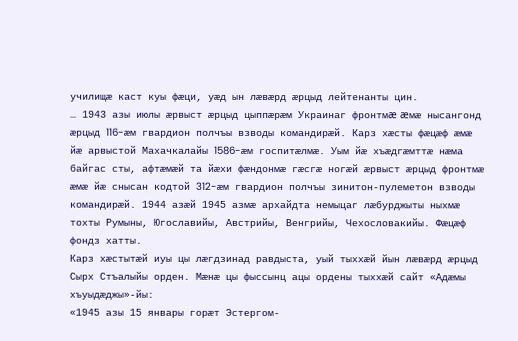училищæ каст куы фæци, уæд ын лæвæрд æрцыд лейтенанты цин.
… 1943 азы июлы æрвыст æрцыд цыппæрæм Украинаг фронтмæ æмæ нысангонд æрцыд 116-æм гвардион полчъы взводы командирæй. Карз хæсты фæцæф æмæ йæ арвыстой Махачкалайы 1586-æм госпитæлмæ. Уым йæ хъæдгæмттæ нæма байгас сты, афтæмæй та йæхи фæндонмæ гæсгæ ногæй æрвыст æрцыд фронтмæ æмæ йæ снысан кодтой 312-æм гвардион полчъы зинитон-пулеметон взводы командирæй. 1944 азæй 1945 азмæ архайдта немыцаг лæбурджыты ныхмæ тохты Румыны, Югославийы, Австрийы, Венгрийы, Чехословакийы. Фæцæф фондз хатты.
Карз хæстытæй иуы цы лæгдзинад равдыста, уый тыххæй йын лæвæрд æрцыд Сырх Стъалыйы орден. Мæнæ цы фыссынц ацы ордены тыххæй сайт «Адæмы хъуыдæджы»-йы:
«1945 азы 15 январы горæт Эстергом-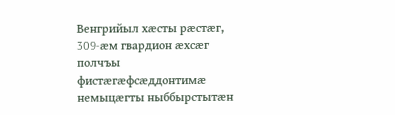Венгрийыл хæсты рæстæг, 309-æм гвардион æхсæг полчъы фистæгæфсæддонтимæ немыцæгты ныббырстытæн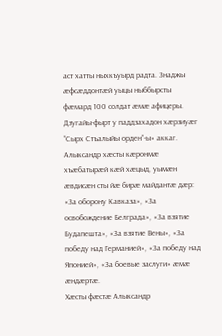аст хатты ныхкъуырд радта. Знаджы æфсæддонтæй уыцы ныббырсты фæмард 100 солдат æмæ афицеры.
Дзугайы-фырт у паддзахадон хæрзиуæг “Сырх Стъалыйы орден”-ы» аккаг.
Алыксандр хæсты кæронмæ хъæбатырæй кæй хæцыд, уымæн æвдисæн сты йæ бирæ майдантæ дæр: «За оборону Кавказа», «За освобождение Белграда», «За взятие Будапешта», «За взятие Вены», «За победу над Германией», «За победу над Японией», «За боевые заслуги» æмæ æндæртæ.
Хæсты фæстæ Алыксандр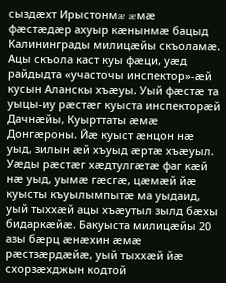сыздæхт Ирыстонмæ æмæ фæстæдæр ахуыр кæнынмæ бацыд Калининграды милицæйы скъоламæ. Ацы скъола каст куы фæци, уæд райдыдта «участочы инспектор»-æй кусын Аланскы хъæуы. Уый фæстæ та уыцы-иу рæстæг куыста инспекторæй Дачнæйы, Куырттаты æмæ Донгæроны. Йæ куыст æнцон нæ уыд, зилын æй хъуыд æртæ хъæуыл. Уæды рæстæг хæдтулгæтæ фаг кæй нæ уыд, уымæ гæсгæ, цæмæй йæ куысты къуылымпытæ ма уыдаид, уый тыххæй ацы хъæутыл зылд бæхы бидаркæйæ. Бакуыста милицæйы 20 азы бæрц æнæхин æмæ рæстзæрдæйæ, уый тыххæй йæ схорзæхджын кодтой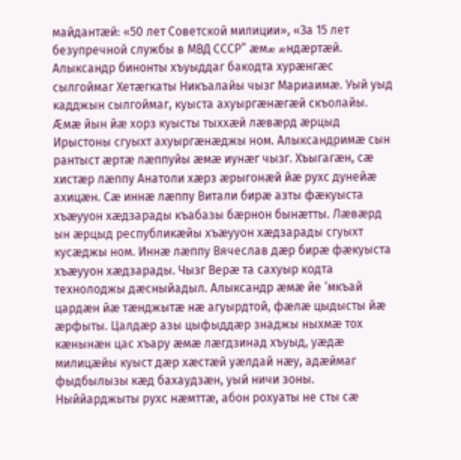майдантæй: «50 лет Советской милиции», «За 15 лет безупречной службы в МВД СССР” æмæ æндæртæй.
Алыксандр бинонты хъуыддаг бакодта хурæнгæс сылгоймаг Хетæгкаты Никъалайы чызг Мариаимæ. Уый уыд кадджын сылгоймаг, куыста ахуыргæнæгæй скъолайы. Æмæ йын йæ хорз куысты тыххæй лæвæрд æрцыд Ирыстоны сгуыхт ахуыргæнæджы ном. Алыксандримæ сын рантыст æртæ лæппуйы æмæ иунæг чызг. Хъыгагæн, сæ хистæр лæппу Анатоли хæрз æрыгонæй йæ рухс дунейæ ахицæн. Сæ иннæ лæппу Витали бирæ азты фæкуыста хъæууон хæдзарады къабазы бæрнон бынæтты. Лæвæрд ын æрцыд республикæйы хъæууон хæдзарады сгуыхт кусæджы ном. Иннæ лæппу Вячеслав дæр бирæ фæкуыста хъæууон хæдзарады. Чызг Верæ та сахуыр кодта технолоджы дæсныйадыл. Алыксандр æмæ йе ‘мкъай цардæн йæ тæнджытæ нæ агуырдтой, фæлæ цыдысты йæ æрфыты. Цалдæр азы цыфыддæр знаджы ныхмæ тох кæнынæн цас хъару æмæ лæгдзинад хъуыд, уæдæ милицæйы куыст дæр хæстæй уæлдай нæу, адæймаг фыдбылызы кæд бахаудзæн, уый ничи зоны.
Ныййарджыты рухс нæмттæ, абон рохуаты не сты сæ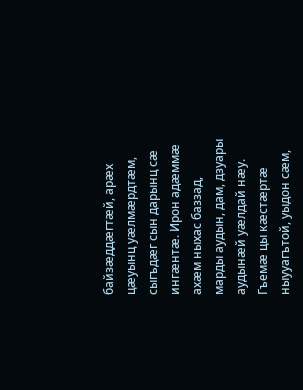байзæддæгтæй, арæх цæуынц уæлмæрдтæм, сыгъдæг сын дарынц сæ ингæнтæ. Ирон адæммæ ахæм ныхас баззад, марды аудын, дам, дзуары аудынæй уæлдай нæу. Гъемæ цы кæстæртæ ныууагътой, уыдон сæм,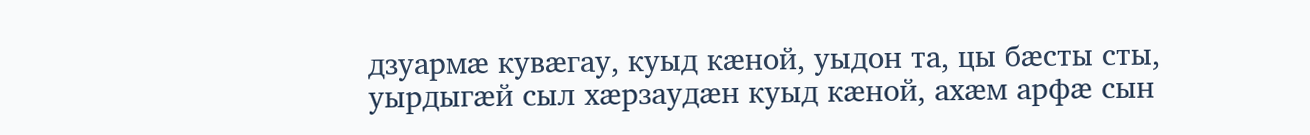дзуармæ кувæгау, куыд кæной, уыдон та, цы бæсты сты, уырдыгæй сыл хæрзаудæн куыд кæной, ахæм арфæ сын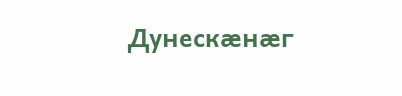Дунескæнæг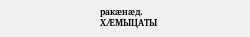ракæнæд.
ХÆМЫЦАТЫ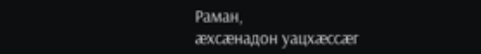Раман,
æхсæнадон уацхæссæг